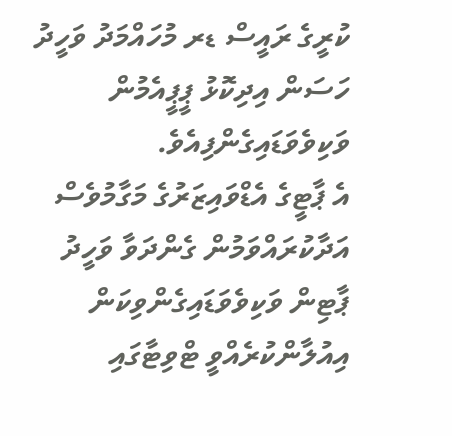ކުރީގެ ރައީސް ޑރ މުހައްމަދު ވަހީދު ހަސަން އިދިކޮޅު ޕީޕީއެމުން ވަކިވެވަޑައިގެންފިއެވެ.
އެ ޕާޓީގެ އެޑްވައިޒަރުގެ މަގާމުވެސް އަދާކުރައްވަމުން ގެންދަވާ ވަހީދު ޕާޓިން ވަކިވެވަޑައިގެންވިކަން އިއުލާންކުރެއްވީ ޓްވިޓާގައި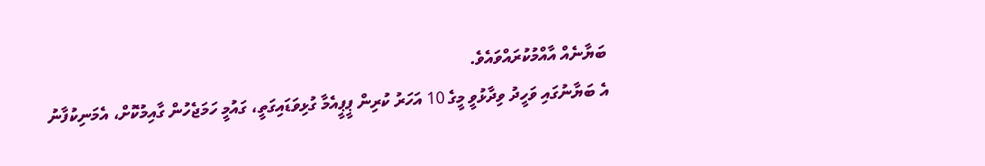ބަޔާނެއް އާއްމުކުރައްވައެވެ.
އެ ބަޔާނުގައި ވަހީދު ވިދާޅުވީ މީގެ 10 އަހަރު ކުރިން ޕީޕީއެމާ ގުޅިވަޑައިގަތީ، ގައުމީ ހަމަޖެހުން ގާއިމުކޮށް، އެމަނިކުފާނު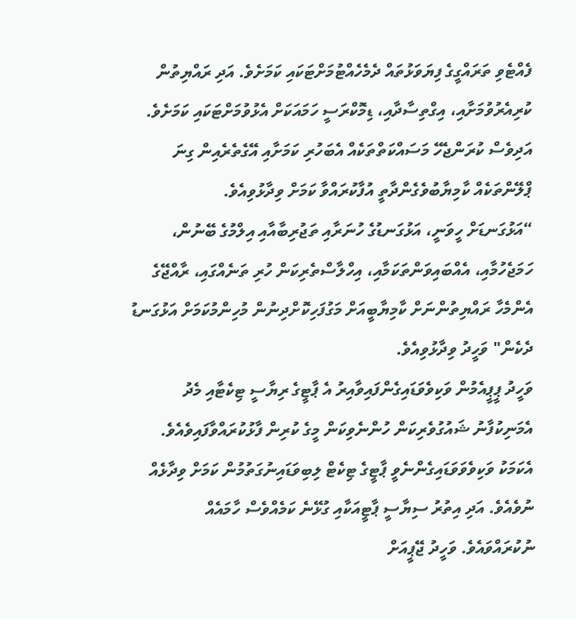ފެއްޓެވި ތަރައްގީގެ ފިޔަވަޅުތައް ދެމެހެއްޓުމަށްޓަކައި ކަމަށެވެ. އަދި ރައްޔިތުން ކުރިއެރުވުމަށާއި، އިގްތިސާދާއި، ޑިމޮކްރަސީ ހަމައަކަށް އެޅުވުމަށްޓަކައި ކަމަށެވެ. އަދިވެސް ކުރަންޖެހޭ މަސައްކަތްތަކެއް އެބަހުރި ކަމަށާއި އޭގެތެރެއިން ގިނަ ޕްލޭންތަކެއް ކާމިޔާބުވެގެންދާތީ އުފާކުރައްވާ ކަމަށް ވިދާޅުވިއެވެ.
“އަޅުގަނޑަށް ހީވަނީ، އަޅުގަނޑުގެ ހުނަރާއި ތަޖުރިބާއާއި އިލްމުގެ ބޭނުން، ހަމަޖެހުމާއި، އެއްބައިވަންތަކަމާއި، އިހްލާސްތެރިކަން ހުރި ތަނެއްގައި، ރާއްޖޭގެ އެންމެހާ ރައްޔިތުންނަށް ކާމިޔާބީއަށް މަގުފަހިކޮށްދިނުން މުހިންމުކަމަށް އަޅުގަނޑު ދެކެން" ވަހީދު ވިދާޅުވިއެވެ.
ވަހީދު ޕީޕީއެމުން ވަކިވެވަޑައިގެންފައިވާއިރު އެ ޕާޓީގެ ރިޔާސީ ޓިކެޓާއި މެދު އެމަނިކުފާނު ޝައުގުވެރިކަން ހުންނެވިކަން މީގެ ކުރިން ފާޅުކުރައްވާފައިވެއެވެ. އެކަމަކު ވަކިވެވަވަޑައިގެންނެވީ ޕާޓީގެ ޓިކެޓް ލިބިވަޑައިނުގަތުމުން ކަމަށް ވިދާޅެއް ނުވެއެވެ. އަދި އިތުރު ސިޔާސީ ޕާޓީއަކާއި ގުޅޭނެ ކަމެއްވެސް ހާމައެއް ނުކުރައްވައެވެ. ވަހީދު ޖޭޕީއަށް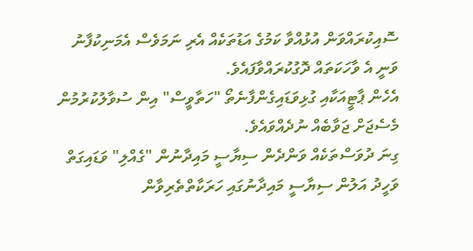ސޮއިކުރައްވަން އުޅުއްވާ ކަމުގެ އަޑުތަކެއް އެރި ނަމަވެސް އެމަނިކުފާނު ވަނީ އެ ވާހަކަތައް ދޮގުކުރައްވާފައެވެ.
އެހެން ޕާޓީއަކާއި ގުޅިވަޑައިގެންފާނެތޯ "ހަތާވީސް" އިން ސުވާލުކުރުމުން މެސެޖަށް ޖަވާބެއް ނުދެއްވައެވެ.
ގިނަ ދުވަސްތަކެއް ވަންދެން ސިޔާސީ މައިދާނުން "ގެއްލި" ވަޑައިގަތް ވަހީދު އަލުން ސިޔާސީ މައިދާނުގައި ހަރަކާތްތެރިވާން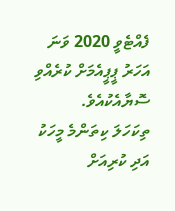ފެއްޓެވީ 2020 ވަނަ އަހަރު ޕީޕީއެމަށް ކުރެއްވި ސޮޔާއެކުއެވެ.
ތިކަހަލަ ކިތަންމެ މީހަކު އަދި ކުރިއަށް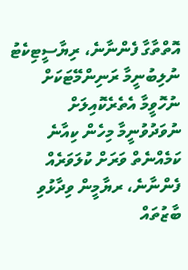އޮތްތާގާ ފެންނާނެ، ރިޔާސީޓިކެޓު ނުލިބުނީމާ ރަނިންމޭޓަކަށް ނުހޮވީމާ އެތެރެކޮއިލަށް ނުވަދުވުނީމާ މިހެން ކިއާނެ ކަމެއްނެތް ވަރަށް ކުލަވަރެއް ފެންނާނެ، ރޔާމީން ވިދާޅުވި ބާޒުތައް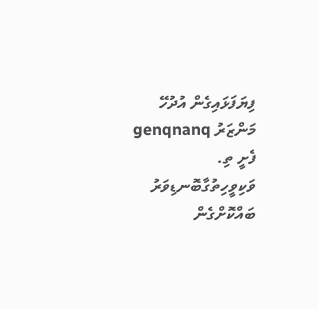ފިޔަފަޅައިގެން އުދުހޭ މަންޒަރު genqnanq ފެށީ ތި.
ވަކިވީހިތުގާބޮނޑިވަރު ބައްކޮށްގެން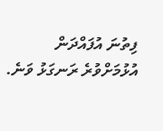ފިތުނަ އުފައްދަން އުޅުމަށްވުރެ ރަނގަޅު ވަނެ.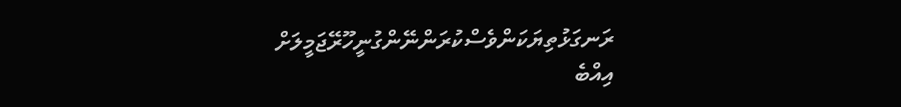ރަނގަޅުތިޔަކަންވެސްކުރަންނޭންގުނީހޫރޭޖަމީލަށް
އިއްބެ